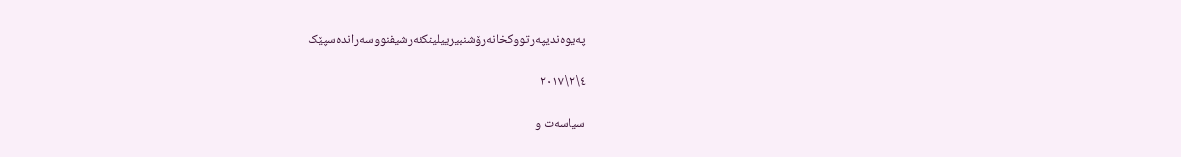په‌یوه‌ندیپه‌رتووکخانه‌رۆشنبیرییلینکئه‌رشیفنووسه‌رانده‌سپێک

٤\٢\٢٠١٧

سیاسەت و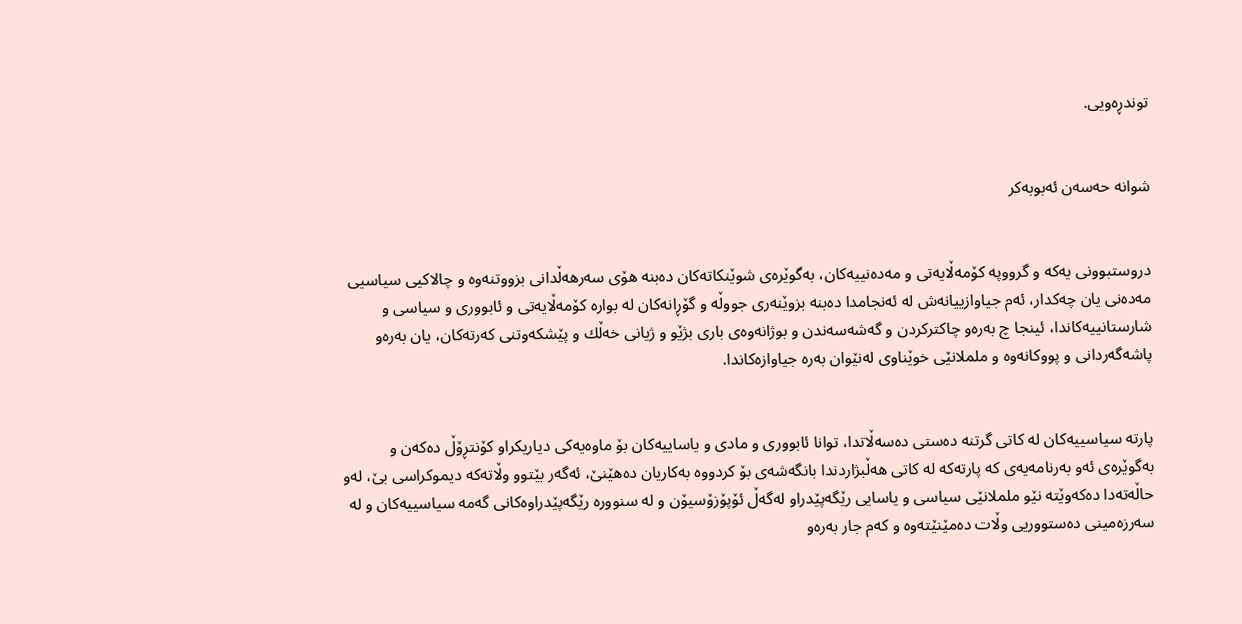توندڕەویی.


شوانە حەسەن ئەبوبەکر


دروستبوونی یه‌كه‌ و گرووپه‌ كۆمه‌ڵایه‌تی و مه‌ده‌نییه‌كان، به‌گوێره‌ی شوێنكاته‌كان ده‌بنه‌ هۆی سه‌رهه‌ڵدانی بزووتنه‌وه‌ و چالاكیی سیاسیی مه‌ده‌نی یان چه‌كدار، ئه‌م جیاوازییانه‌ش له‌ ئه‌نجامدا ده‌بنه‌ بزوێنه‌ری جووڵه‌ و گۆڕانه‌كان له‌ بواره‌ كۆمه‌ڵایه‌تی و ئابووری و سیاسی و شارستانییه‌كاندا، ئینجا چ به‌ره‌و چاكتركردن و گه‌شه‌سه‌ندن و بوژانه‌وه‌ی باری بژێو و ژیانی خه‌ڵك و پێشكه‌وتنی كه‌رته‌كان، یان به‌ره‌و پاشه‌گه‌ردانی و پووكانه‌وه‌ و ململانێی خوێناوی له‌نێوان به‌ره‌ جیاوازه‌كاندا.


پارته‌ سیاسییه‌كان له‌ كاتی گرتنه‌ ده‌ستی ده‌سه‌ڵاتدا، توانا ئابووری و مادی و یاساییه‌كان بۆ ماوه‌یه‌كی دیاریكراو كۆنتڕۆڵ ده‌كه‌ن و به‌گوێره‌ی ئه‌و به‌رنامه‌یه‌ی كه‌ پارته‌كه‌ له‌ كاتی هه‌ڵبژاردندا بانگه‌شه‌ی بۆ كردووه‌ به‌كاریان ده‌هێنێ، ئه‌گه‌ر بێتوو وڵاته‌كه‌ دیموكراسی بێ، له‌و حاڵه‌ته‌دا ده‌كه‌وێته‌ نێو ململانێی سیاسی و یاسایی رێگه‌پێدراو له‌گه‌ڵ ئۆپۆزۆسیۆن و له‌ سنووره‌ رێگه‌پێدراوه‌كانی گه‌مه‌ سیاسییه‌كان و له‌ سه‌رزه‌مینی ده‌ستووریی وڵات ده‌مێنێته‌‌وه‌ و كه‌م جار به‌ره‌و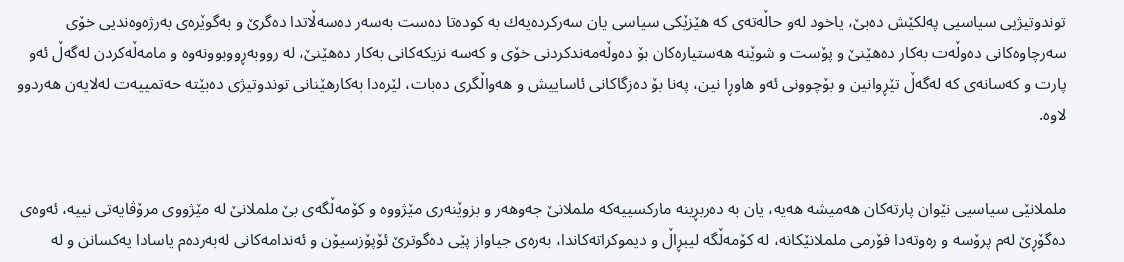توندوتیژیی سیاسیی په‌لكێش ده‌بێ، یاخود له‌و حاڵه‌ته‌ی كه‌ هێزێكی سیاسی یان سه‌ركرده‌یه‌ك به‌ كوده‌تا ده‌ست به‌سه‌ر ده‌سه‌ڵاتدا ده‌گرێ و به‌گوێره‌ی به‌رژه‌وه‌ندیی خۆی سه‌رچاوه‌كانی ده‌وڵه‌ت به‌كار ده‌هێنێ و پۆست و شوێنه‌ هه‌ستیاره‌كان بۆ ده‌وڵه‌مه‌ندكردنی خۆی و كه‌سه‌ نزیكه‌كانی به‌كار ده‌هێنێ، له‌ رووبه‌ڕووبوونه‌وه‌ و مامه‌ڵه‌كردن له‌گه‌ڵ ئه‌و پارت و كه‌سانه‌ی كه‌ له‌گه‌ڵ تێڕوانین و بۆچوونی ئه‌و هاوڕا نین، په‌نا بۆ ده‌زگاكانی ئاساییش و هه‌واڵگری ده‌بات، لێره‌دا به‌كارهێنانی توندوتیژی ده‌بێته‌ حه‌تمییه‌ت له‌لایه‌ن هه‌ردوو لاوه‌.


ململانێی سیاسیی نێوان پارته‌كان هه‌میشه‌ هه‌یه‌، یان به‌ ده‌ربڕینه‌ ماركسییه‌كه‌ ململانێ جه‌وهه‌ر و بزوێنه‌ری مێژووه‌ و كۆمه‌ڵگه‌ی بێ ململانێ له‌ مێژووی مرۆڤایه‌تی نییه‌، ئه‌وه‌ی ده‌گۆڕێ له‌م پرۆسه و ره‌وته‌دا فۆرمی ململانێكانه‌، له‌ كۆمه‌ڵگه‌ لیبڕاڵ و دیموكراته‌كاندا، به‌ره‌ی جیاواز پێی ده‌گوترێ ئۆپۆزسیۆن و ئه‌ندامه‌كانی له‌به‌رده‌م یاسادا یه‌كسانن و له‌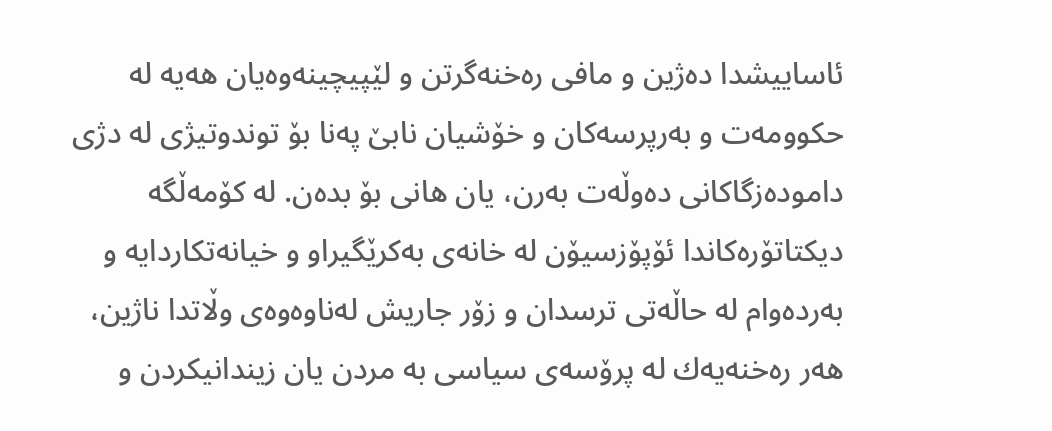ئاساییشدا ده‌ژین و مافی ره‌خنه‌گرتن و لێپیچینه‌وه‌یان هه‌یه‌ له‌ حكوومه‌ت و به‌رپرسه‌كان و خۆشیان نابێ په‌نا بۆ توندوتیژی له‌ دژی داموده‌زگاكانی ده‌وڵه‌ت به‌رن، یان هانی بۆ بده‌ن. له‌ كۆمه‌ڵگه‌ دیكتاتۆره‌كاندا ئۆپۆزسیۆن له‌ خانه‌ی به‌كرێگیراو و خیانه‌تكاردایه‌ و به‌رده‌وام له‌ حاڵه‌تی ترسدان و زۆر جاریش له‌ناوه‌وه‌ی وڵاتدا ناژین، هه‌ر ره‌خنه‌یه‌ك له‌ پرۆسه‌ی سیاسی به‌ مردن یان زیندانیكردن و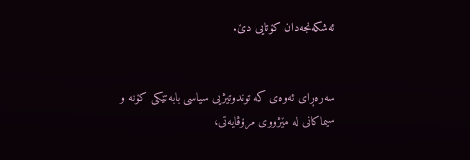ئه‌شكه‌نجه‌دان كۆتایی دێ.


سه‌ره‌ڕای ئه‌وه‌ی كه‌ توندوتیژیی سیاسی بابه‌تێكی كۆنه‌ و سیماكانی له‌ مێژووی مرۆڤایه‌تی،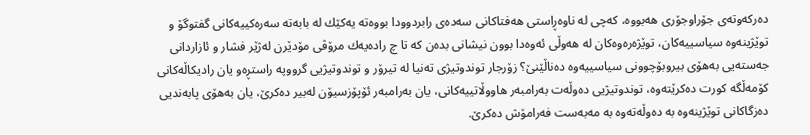ده‌ركه‌وته‌ی جۆراوجۆری هه‌بووه‌، كه‌چی له‌ ناوه‌ڕاستی هه‌فتاكانی سه‌ده‌ی رابردوودا بووەته‌ یه‌كێك له‌ بابه‌ته‌ سه‌ره‌كییه‌كانی گفتوگۆ و توێژینه‌وه‌ سیاسییه‌كان، توێژه‌ره‌وه‌كان له‌ هه‌وڵی ئه‌وه‌دا بوون نیشانی بده‌ن كه‌ تا چ راده‌یه‌ك مرۆڤی مۆدێرن له‌ژێر فشار و ئازاردانی جه‌سته‌یی به‌هۆی بیروبۆچوونی سیاسییه‌وه‌ ده‌ناڵێنێ؟ زۆرجار توندوتیژی ته‌نیا له‌ تیرۆر و توندوتیژیی گرووپه‌ راستڕه‌و یان رادیكاڵه‌كانی كۆمه‌ڵگه‌ كورت ده‌كرێته‌وه‌، توندوتیژیی ده‌وڵه‌ت به‌رامبه‌ر هاووڵاتییه‌كانی، یان به‌رامبه‌ر ئۆپۆزسیۆن له‌بیر ده‌كرێ، یان به‌هۆی پابه‌ندیی ده‌زگاكانی توێژینه‌وه‌ به‌ ده‌وڵه‌ته‌وه‌ به‌ مه‌به‌ست فه‌رامۆش ده‌كرێ.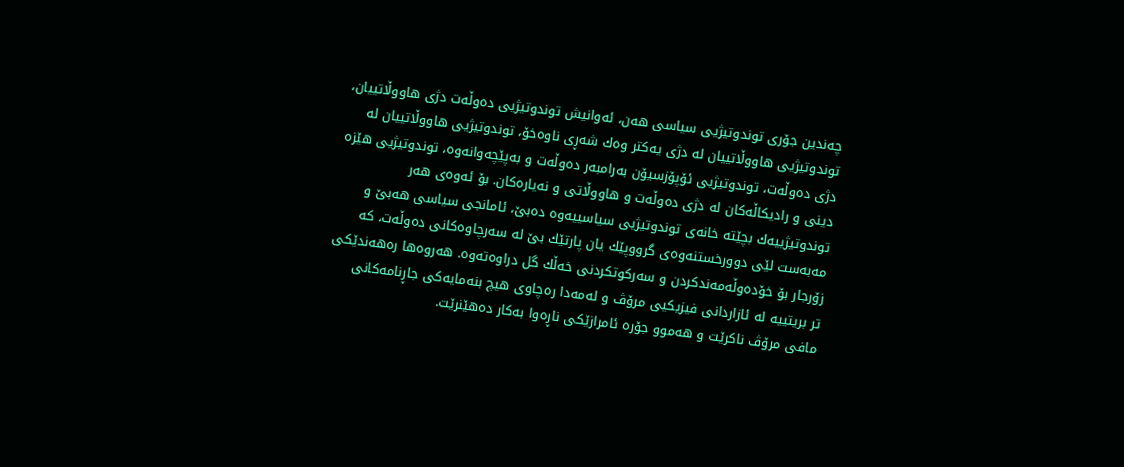چه‌ندین جۆری توندوتیژیی سیاسی هه‌ن، ئه‌وانیش توندوتیژیی ده‌وڵه‌ت دژی هاووڵاتییان، توندوتیژیی هاووڵاتییان له‌ دژی یه‌كتر وه‌ك شه‌ڕی ناوه‌خۆ، توندوتیژیی هاووڵاتییان له‌ دژی ده‌وڵه‌ت، توندوتیژیی ئۆپۆزسیۆن به‌رامبه‌ر ده‌وڵه‌ت و بەپێچه‌وانه‌وه‌، توندوتیژیی هێزه‌ دینی و رادیكاڵه‌كان له‌ دژی ده‌وڵه‌ت و هاووڵاتی و نه‌یاره‌كان. بۆ ئه‌وه‌ی هه‌ر توندوتیژییه‌ك بچێته‌ خانه‌ی توندوتیژیی سیاسییه‌وه‌ ده‌بێ، ئامانجی سیاسی هه‌بێ و مه‌به‌ست لێی دوورخستنه‌وه‌ی گرووپێك یان پارتێك بێ له‌ سه‌رچاوه‌كانی ده‌وڵه‌ت، كه‌ زۆرجار بۆ خۆده‌وڵه‌مه‌ندكردن و سه‌ركوتكردنی خه‌ڵك گل دراوه‌ته‌وه‌. هه‌روه‌ها ره‌هه‌ندێكی تر بریتییه‌ له‌ ئازاردانی فیزیكیی مرۆڤ و له‌مه‌دا ره‌چاوی هیچ بنه‌مایه‌كی جاڕنامه‌كانی مافی مرۆڤ ناكرێت و هه‌موو جۆره‌ ئامرازێكی ناڕه‌وا به‌كار ده‌هێنرێت.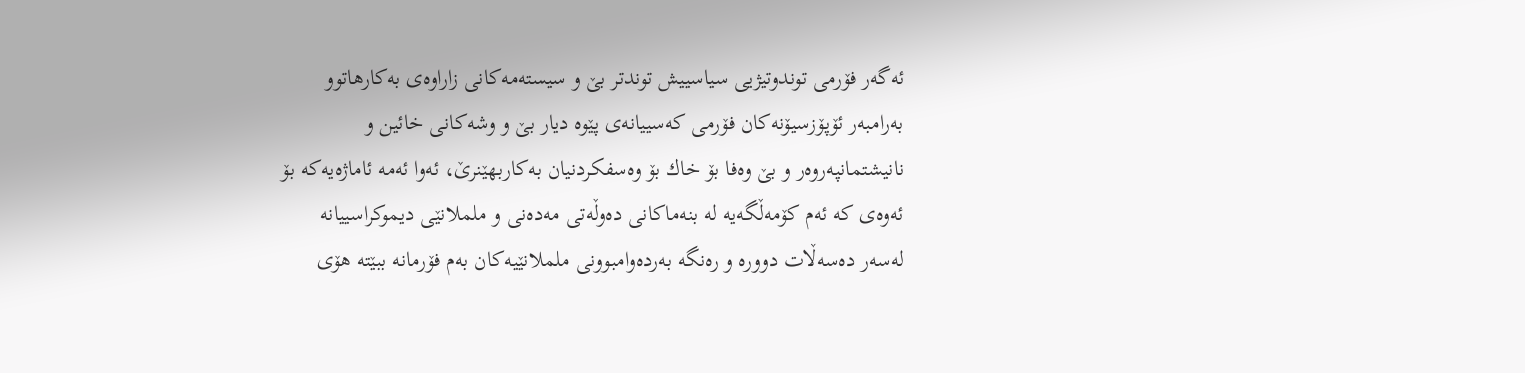ئه‌گه‌ر فۆرمی توندوتیژیی سیاسییش توندتر بێ و سیسته‌مه‌كانی زاراوه‌ی به‌كارهاتوو به‌رامبه‌ر ئۆپۆزسیۆنه‌كان فۆرمی كه‌سییانه‌ی پێوه‌ دیار بێ و وشه‌كانی خائین و نانیشتمانپه‌روه‌ر و بێ وه‌فا بۆ خاك بۆ وه‌سفكردنیان به‌كاربهێنرێ، ئه‌وا ئه‌مه‌ ئاماژه‌یه‌كه‌ بۆ ئه‌وه‌ی كه‌ ئه‌م كۆمه‌ڵگه‌یه‌ له‌ بنه‌ماكانی ده‌وڵه‌تی مه‌ده‌نی و ململانێی دیموكراسییانه‌ له‌سه‌ر ده‌سه‌ڵات دووره‌ و ره‌نگه‌ به‌رده‌وامبوونی ململانێیه‌كان به‌م فۆرمانه‌ ببێته‌ هۆی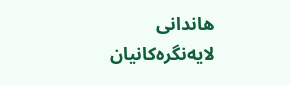هاندانی لایه‌نگره‌كانیان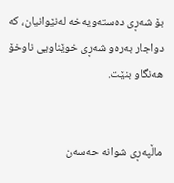بۆ شه‌ڕی ده‌سته‌ویه‌خه‌ له‌نێوانیان، كه‌ دواجار به‌ره‌و شه‌ڕی خوێناویی ناوخۆ هه‌نگاو بنێت.


ماڵپەڕی شوانە حەسەن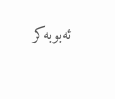ئەبوبەکر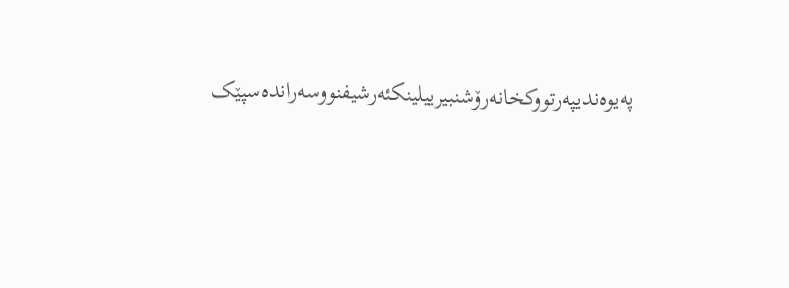په‌یوه‌ندیپه‌رتووکخانه‌رۆشنبیرییلینکئه‌رشیفنووسه‌رانده‌سپێک